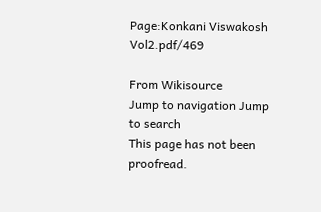Page:Konkani Viswakosh Vol2.pdf/469

From Wikisource
Jump to navigation Jump to search
This page has not been proofread.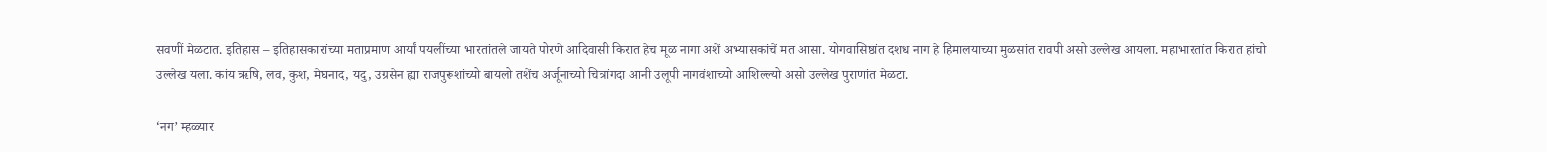सवणीं मेळटात. इतिहास – इतिहासकारांच्या मताप्रमाण आर्यां पयलींच्या भारतांतले जायते पोरणे आदिवासी किरात हेच मूळ नागा अशें अभ्यासकांचें मत आसा. योगवासिष्ठांत दशध नाग हे हिमालयाच्या मुळसांत रावपी असो उल्लेख आयला. महाभारतांत किरात हांचो उल्लेख यला. कांय ऋषि, लव, कुश, मेघनाद, यदु, उग्रसेन ह्या राजपुरूशांच्यो बायलो तशेंच अर्जूनाच्यो चित्रांगदा आनी उलूपी नागवंशाच्यो आशिल्ल्यो असो उल्लेख पुराणांत मेळटा.

‘नग’ म्हळ्यार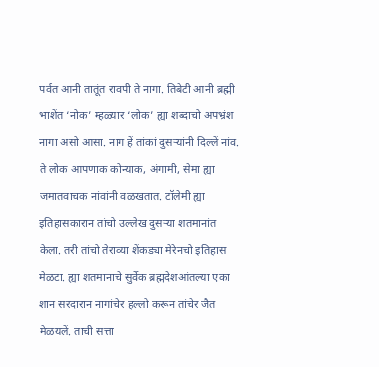पर्वत आनी तातूंत रावपी ते नागा. तिबेटी आनी ब्रह्मी भाशेंत ‘नोक’ म्हळ्यार ‘लोक’ ह्या शब्दाचो अपभ्रंश नागा असो आसा. नाग हें तांकां दुसऱ्यांनी दिल्लें नांव. ते लोक आपणाक कोन्याक, अंगामी, सेमा ह्या जमातवाचक नांवांनी वळखतात. टॉलेमी ह्या इतिहासकारान तांचो उल्लेख दुसऱ्या शतमानांत केला. तरी तांचो तेराव्या शेंकड्या मेरेनचो इतिहास मेळटा. ह्या शतमानाचे सुर्वेक ब्रह्मदेशआंतल्या एका शान सरदारान नागांचेर हल्लो करून तांचेर जैत मेळयलें. ताची सत्ता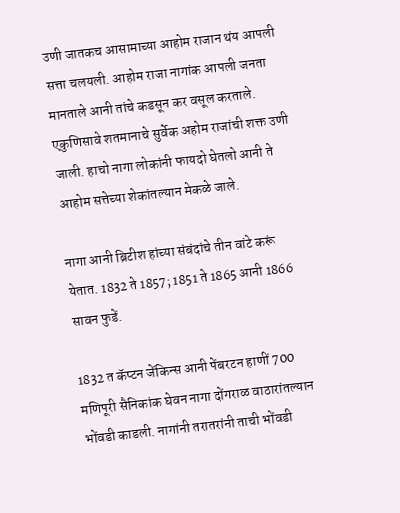उणी जातकच आसामाच्या आहोम राजान थंय आपली सत्ता चलयली. आहोम राजा नागांक आपली जनता मानताले आनी तांचे कडसून कर वसूल करताले. एकुणिसावे शतमानाचे सुर्वेक अहोम राजांची शक्त उणी जाली. हाचो नागा लोकांनी फायदो घेतलो आनी ते आहोम सत्तेच्या शेकांतल्यान मेकळे जाले.

नागा आनी ब्रिटीश हांच्या संबंदांचे तीन वांटे करूं येतात. 1832 ते 1857; 1851 ते 1865 आनी 1866 सावन फुडें.

1832 त कॅप्टन जेंकिन्स आनी पेंबरटन हाणीं 700 मणिपूरी सैनिकांक घेवन नागा दोंगराळ वाठारांतल्यान भोंवडी काडली. नागांनी तरातरांनी ताची भोंवडी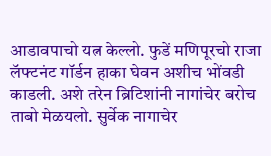आडावपाचो यत्न केल्लो. फुडें मणिपूरचो राजा लॅफ्टनंट गॉर्डन हाका घेवन अशीच भोंवडी काडली. अशे तरेन ब्रिटिशांनी नागांचेर बरोच ताबो मेळयलो. सुर्वेक नागाचेर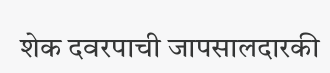शेक दवरपाची जापसालदारकी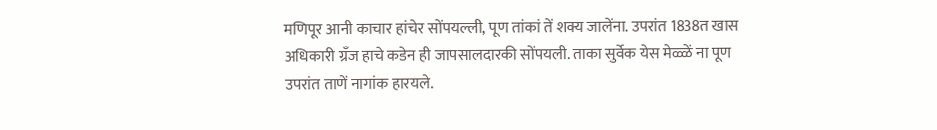मणिपूर आनी काचार हांचेर सोंपयल्ली, पूण तांकां तें शक्य जालेंना. उपरांत 1838त खास अधिकारी ग्रॅंज हाचे कडेन ही जापसालदारकी सोंपयली. ताका सुर्वेक येस मेळ्ळें ना पूण उपरांत ताणें नागांक हारयले.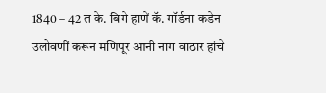1840 – 42 त के. बिगे हाणें कॅ. गॉर्डना कडेन उलोवणीं करून मणिपूर आनी नाग वाठार हांचे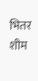भितर शीम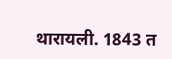थारायली. 1843 त